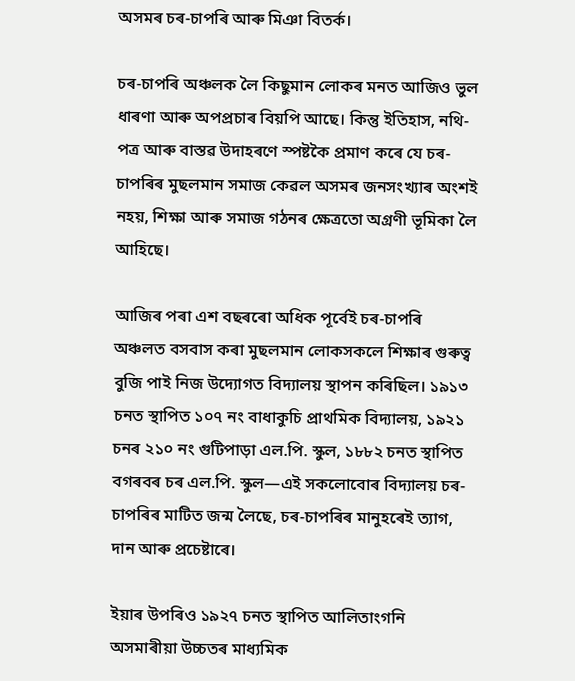অসমৰ চৰ-চাপৰি আৰু মিঞা বিতৰ্ক।

চৰ-চাপৰি অঞ্চলক লৈ কিছুমান লোকৰ মনত আজিও ভুল ধাৰণা আৰু অপপ্ৰচাৰ বিয়পি আছে। কিন্তু ইতিহাস, নথি-পত্ৰ আৰু বাস্তৱ উদাহৰণে স্পষ্টকৈ প্ৰমাণ কৰে যে চৰ-চাপৰিৰ মুছলমান সমাজ কেৱল অসমৰ জনসংখ্যাৰ অংশই নহয়, শিক্ষা আৰু সমাজ গঠনৰ ক্ষেত্ৰতো অগ্ৰণী ভূমিকা লৈ আহিছে।

আজিৰ পৰা এশ বছৰৰো অধিক পূৰ্বেই চৰ-চাপৰি অঞ্চলত বসবাস কৰা মুছলমান লোকসকলে শিক্ষাৰ গুৰুত্ব বুজি পাই নিজ উদ্যোগত বিদ্যালয় স্থাপন কৰিছিল। ১৯১৩ চনত স্থাপিত ১০৭ নং বাধাকুচি প্ৰাথমিক বিদ্যালয়, ১৯২১ চনৰ ২১০ নং গুটিপাড়া এল.পি. স্কুল, ১৮৮২ চনত স্থাপিত বগৰবৰ চৰ এল.পি. স্কুল—এই সকলোবোৰ বিদ্যালয় চৰ-চাপৰিৰ মাটিত জন্ম লৈছে, চৰ-চাপৰিৰ মানুহৰেই ত্যাগ, দান আৰু প্ৰচেষ্টাৰে।

ইয়াৰ উপৰিও ১৯২৭ চনত স্থাপিত আলিতাংগনি অসমাৰীয়া উচ্চতৰ মাধ্যমিক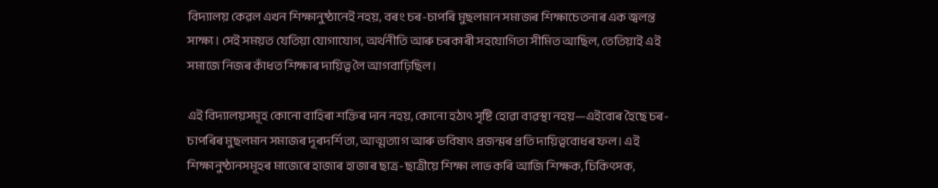বিদ্যালয় কেৱল এখন শিক্ষানুষ্ঠানেই নহয়, বৰং চৰ-চাপৰি মুছলমান সমাজৰ শিক্ষাচেতনাৰ এক জ্বলন্ত সাক্ষ্য। সেই সময়ত যেতিয়া যোগাযোগ, অৰ্থনীতি আৰু চৰকাৰী সহযোগিতা সীমিত আছিল, তেতিয়াই এই সমাজে নিজৰ কাঁধত শিক্ষাৰ দায়িত্ব লৈ আগবাঢ়িছিল।

এই বিদ্যালয়সমূহ কোনো বাহিৰা শক্তিৰ দান নহয়, কোনো হঠাৎ সৃষ্টি হোৱা ব্যৱস্থা নহয়—এইবোৰ হৈছে চৰ-চাপৰিৰ মুছলমান সমাজৰ দূৰদৰ্শিতা, আত্মত্যাগ আৰু ভবিষ্যৎ প্ৰজন্মৰ প্ৰতি দায়িত্ববোধৰ ফল। এই শিক্ষানুষ্ঠানসমূহৰ মাজেৰে হাজাৰ হাজাৰ ছাত্ৰ-ছাত্ৰীয়ে শিক্ষা লাভ কৰি আজি শিক্ষক, চিকিৎসক,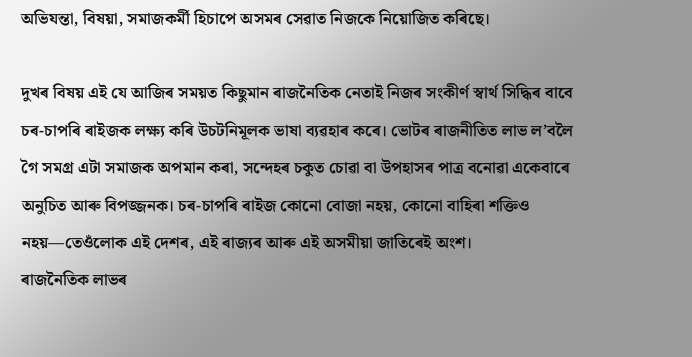অভিযন্তা, বিষয়া, সমাজকৰ্মী হিচাপে অসমৰ সেৱাত নিজকে নিয়োজিত কৰিছে।

দুখৰ বিষয় এই যে আজিৰ সময়ত কিছুমান ৰাজনৈতিক নেতাই নিজৰ সংকীৰ্ণ স্বাৰ্থ সিদ্ধিৰ বাবে চৰ-চাপৰি ৰাইজক লক্ষ্য কৰি উচটনিমূলক ভাষা ব্যৱহাৰ কৰে। ভোটৰ ৰাজনীতিত লাভ ল’বলৈ গৈ সমগ্ৰ এটা সমাজক অপমান কৰা, সন্দেহৰ চকুত চোৱা বা উপহাসৰ পাত্ৰ বনোৱা একেবাৰে অনুচিত আৰু বিপজ্জনক। চৰ-চাপৰি ৰাইজ কোনো বোজা নহয়, কোনো বাহিৰা শক্তিও নহয়—তেওঁলোক এই দেশৰ, এই ৰাজ্যৰ আৰু এই অসমীয়া জাতিৰেই অংশ।
ৰাজনৈতিক লাভৰ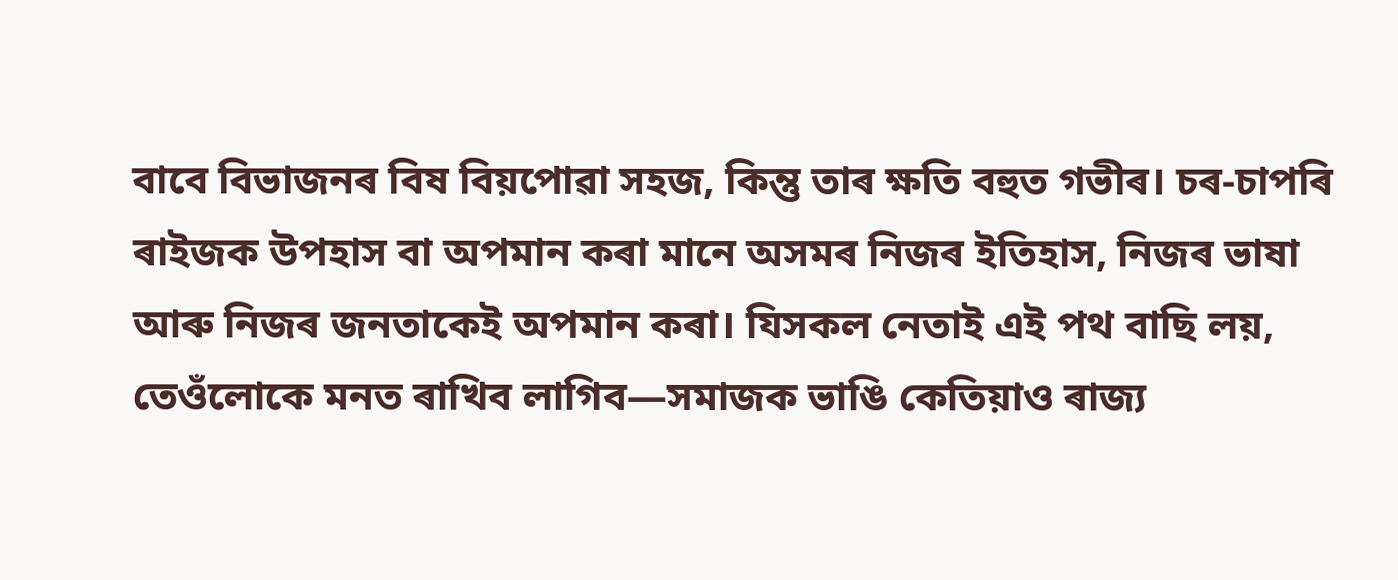বাবে বিভাজনৰ বিষ বিয়পোৱা সহজ, কিন্তু তাৰ ক্ষতি বহুত গভীৰ। চৰ-চাপৰি ৰাইজক উপহাস বা অপমান কৰা মানে অসমৰ নিজৰ ইতিহাস, নিজৰ ভাষা আৰু নিজৰ জনতাকেই অপমান কৰা। যিসকল নেতাই এই পথ বাছি লয়, তেওঁলোকে মনত ৰাখিব লাগিব—সমাজক ভাঙি কেতিয়াও ৰাজ্য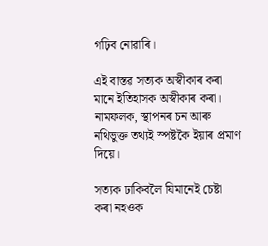গঢ়িব নোৱাৰি।

এই বাস্তৱ সত্যক অস্বীকাৰ কৰা মানে ইতিহাসক অস্বীকাৰ কৰা। নামফলক, স্থাপনৰ চন আৰু নথিভুক্ত তথ্যই স্পষ্টকৈ ইয়াৰ প্ৰমাণ দিয়ে।

সত্যক ঢাকিবলৈ যিমানেই চেষ্টা কৰা নহওক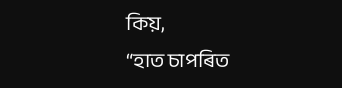কিয়,
“হাত চাপৰিত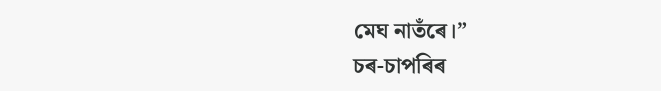মেঘ নাতঁৰে।”
চৰ-চাপৰিৰ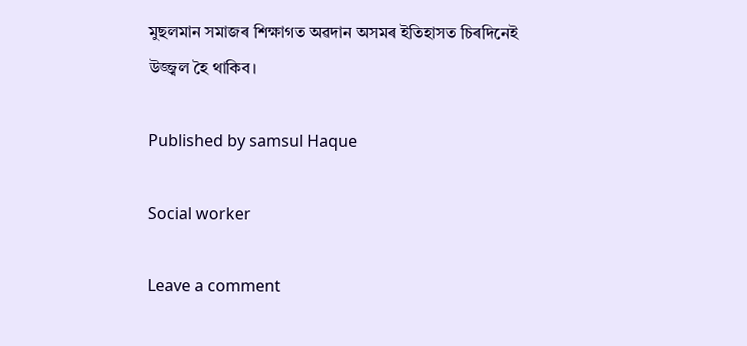মুছলমান সমাজৰ শিক্ষাগত অৱদান অসমৰ ইতিহাসত চিৰদিনেই উজ্জ্বল হৈ থাকিব।

Published by samsul Haque

Social worker

Leave a comment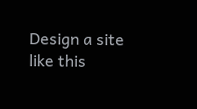Design a site like this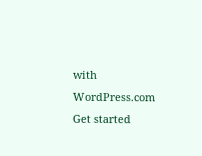with WordPress.com
Get started